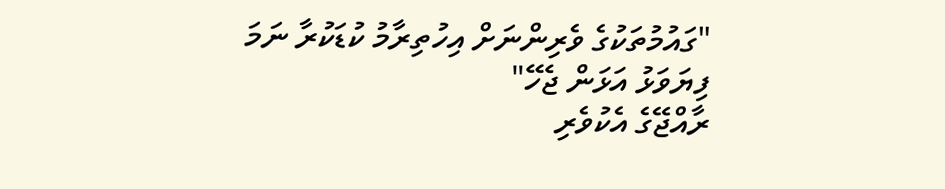"ގައުމުތަކުގެ ވެރިންނަށް އިހުތިރާމު ކުޑަކުރާ ނަމަ ފިޔަވަޅު އަޅަން ޖެހޭ"
ރާއްޖޭގެ އެކުވެރި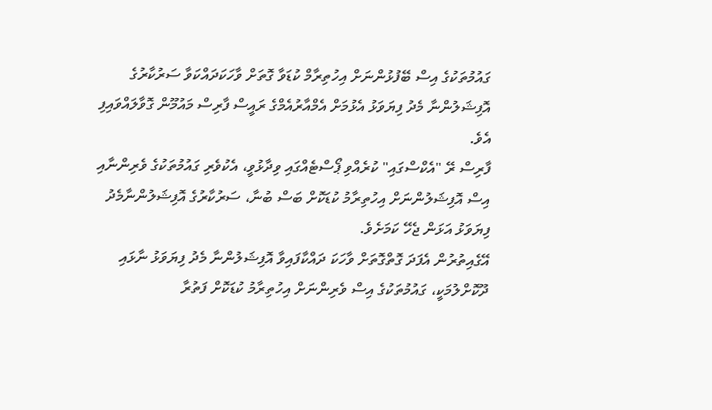ގައުމުތަކުގެ އިސް ބޭފުޅުންނަށް އިހުތިރާމް ކުޑަވާ ގޮތަށް ވާހަކަދައްކަވާ ސަރުކާރުގެ އޮފިޝަލުންނާ މެދު ފިޔަވަޅު އެޅުމަށް އެމްއާރުއެމްގެ ރައީސް ފާރިސް މައުމޫން ގޮވާލައްވައިފި އެވެ.
ފާރިސް ރޭ "އެކްސްގައި" ކުރެއްވި ޕޯސްޓެއްގައި ވިދާޅުވީ، އެކުވެރި ގައުމުތަކުގެ ވެރިންނާއި އިސް އޮފިޝަލުންނަށް އިހުތިރާމު ކުޑަކޮށް ބަސް ބުނާ، ސަރުކާރުގެ އޮފިޝަލުންނާމެދު ފިޔަވަޅު އަޅަން ޖެހޭ ކަމަށެވެ.
އޭގެއިތުރުން އެފަދަ ގޮތްގޮތަށް ވާހަކަ ދައްކާފައިވާ އޮފިޝަލުންނާ މެދު ފިޔަވަޅު ނާޅައި ދޫކޮށްލުމަކީ، ގައުމުތަކުގެ އިސް ވެރިންނަށް އިހުތިރާމު ކުޑަކޮށް ފަތުރާ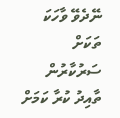ނޭދެވޭ ވާހަކަ ތަކަށް ސަރުކާރުން ތާއިދު ކުރާ ކަމަށް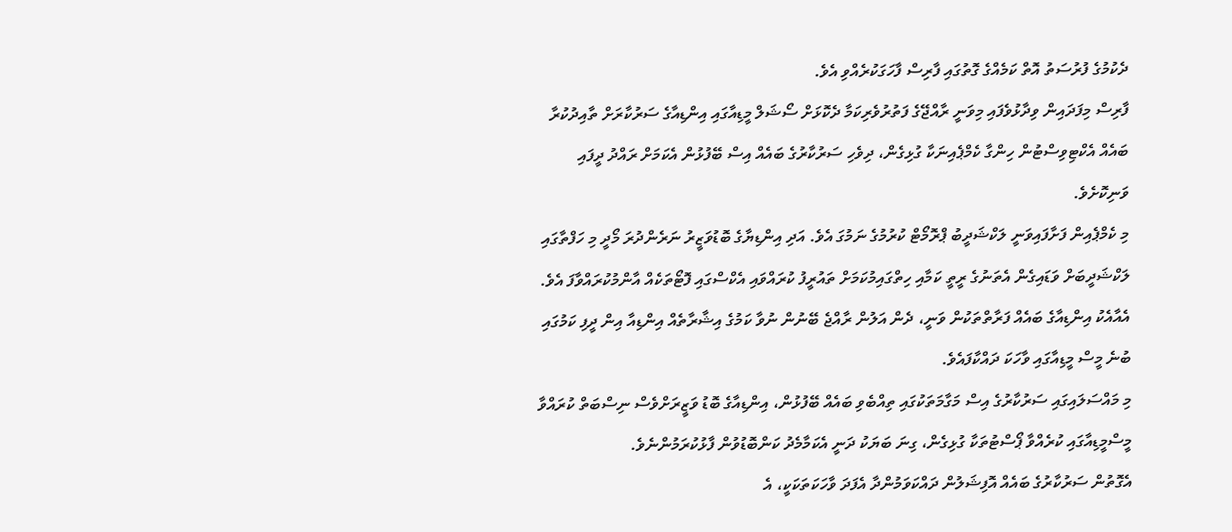ދެކުމުގެ ފުރުސަތު އޮތް ކަމެއްގެ ގޮތުގައި ފާރިސް ފާހަގަކުރެއްވި އެވެ.
ފާރިސް މިފަދައިން ވިދާޅުވެފައި މިވަނީ ރާއްޖޭގެ ފަތުރުވެރިކަމާ ދެކޮޅަށް ސޯޝަލް މީޑިއާގައި އިންޑިއާގެ ސަރުކާރަށް ތާއިދުކުރާ ބައެއް އެކްޓިވިސްޓުން ހިންގާ ކެމްޕެއިނަކާ ގުޅިގެން، ދިވެހި ސަރުކާރުގެ ބައެއް އިސް ބޭފުޅުން އެކަމަށް ރައްދު ދީފައި ވަނިކޮށެވެ.
މި ކެމްޕެއިން ފަށާފައިވަނީ ލަކްޝަދީބު ޕްރޮމޯޓް ކުރުމުގެ ނަމުގަ އެވެ. އަދި އިންޑިޔާގެ ބޮޑުވަޒީރު ނަރެންދުރަ މޯދީ މި ހަފްތާގައި ލަކްޝަދީބަށް ވަޑައިގެން އެތަނުގެ ރީތީ ކަމާއި ހިތްގައިމުކަމަށް ތައުރީފު ކުރައްވައި އެކްސްގައި ފޮޓޯތަކެއް އާންމުކުރައްވާފަ އެވެ.
އެއާއެކު އިންޑިއާގެ ބައެއް ފަރާތްތަކުން ވަނީ، ދެން އަލުން ރާއްޖެ ބޭނުން ނުވާ ކަމުގެ އިޝާރާތެއް އިންޑިއާ އިން ދީފި ކަމުގައި ބުނެ މީސް މީޑިއާގައި ވާހަކަ ދައްކާފައެވެ.
މި މައްސަލައިގައި ސަރުކާރުގެ އިސް މަގާމަތަކުގައި ތިއްބެވި ބައެއް ބޭފުޅުން، އިންޑިއާގެ ބޮޑު ވަޒީރަށްވެސް ނިސްބަތް ކުރައްވާ މީސްމީޑިއާގައި ކުރެއްވާ ޕޯސްޓުތަކާ ގުޅިގެން، ގިނަ ބަޔަކު ދަނީ އެކަމާމެދު ކަންބޮޑުވުން ފާޅުކުރަމުންނެވެ.
އެގޮތުން ސަރުކާރުގެ ބައެއް އޮފިޝަލުން ދައްކަވަމުންދާ އެފަދަ ވާހަކަތަކަކީ، އެ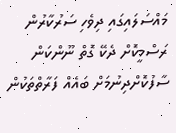މައްސަލައިގައި ދިވެހި ސަރުކާރުން ރަސްމީކޮށް ދެކޭ ގޮތް ނޫންކަން ސާފުކޮށްދިނުމަށް ބައެއް ފަރާތްތަކުން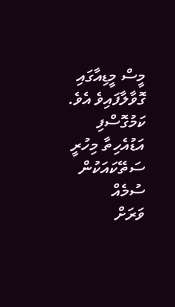މީސް މީޑިއާގައި ގޮވާލާފައިވެ އެވެ.
ކަމުގޮސްފި
އަޑުއެހިތާ މިހުރީ
ސަތޭކައަކުން ސުމެއް
ވަރަށް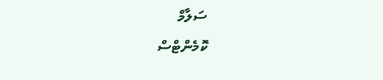ސަލާމް
ކޮމެންޓްސް